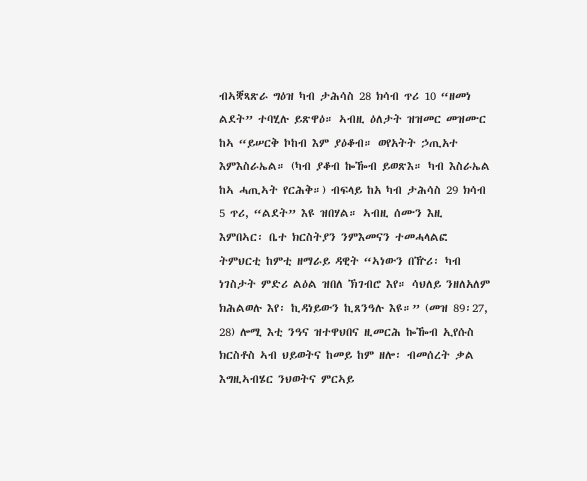ብኣቛጻጽራ ግዕዝ ካብ ታሕሳስ 28 ክሳብ ጥሪ 10 “ዘመነ ልደት” ተባሂሉ ይጽዋዕ። ኣብዚ ዕለታት ዝዝመር መዝሙር ከኣ “ይሠርቅ ኮከብ እም ያዕቆብ። ወየአትት ኃጢአተ እምእስራኤል። (ካብ ያቆብ ኰዀብ ይወጽእ። ካብ እስራኤል ከኣ ሓጢኣት የርሕቅ።) ብፍላይ ከአ ካብ ታሕሳስ 29 ክሳብ 5 ጥሪ, “ልደት” እዩ ዝበሃል። ኣብዚ ሰሙን እዚ እምበኣር፡ ቤተ ክርስትያን ንምእመናን ተመሓላልፎ ትምህርቲ ከምቲ ዘማራይ ዳዊት “ኣነውን በዅሪ፡ ካብ ነገስታት ምድሪ ልዕል ዝበለ ኽገብሮ እየ። ሳህለይ ንዘለአለም ክሕልወሉ እየ፡ ኪዳነይውን ኪጸንዓሉ እዩ።” (መዝ 89፡27, 28) ሎሚ እቲ ንዓና ዝተዋህበና ዚመርሕ ኰዀብ ኢየሱስ ክርስቶስ ኣብ ህይወትና ከመይ ከም ዘሎ፡ ብመሰረት ቃል እግዚኣብሄር ንህወትና ምርኣይ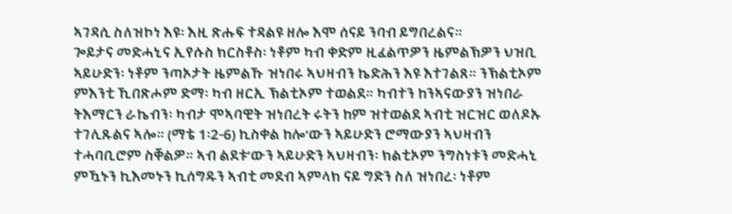ኣገዳሲ ስለዝኮነ እዩ፡ እዚ ጽሑፍ ተዳልዩ ዘሎ እሞ ሰናይ ንባብ ይግበረልና።
ጐይታና መድሓኒና ኢየሱስ ክርስቶስ፡ ነቶም ካብ ቀድም ዚፈልጥዎን ዜምልኽዎን ህዝቢ ኣይሁድን፡ ነቶም ንጣኦታት ዜምልኹ ዝነበሩ ኣህዛብን ኬድሕን እዩ እተገልጸ። ንኽልቲኦም ምእንቲ ኺበጽሖም ድማ፡ ካብ ዘርኢ ኽልቲኦም ተወልደ። ካብተን ከንኣናውያን ዝነበራ ትእማርን ራኬብን፡ ካብታ ሞኣባዊት ዝነበረት ሩትን ከም ዝተወልደ ኣብቲ ዝርዝር ወለዶኡ ተገሊጹልና ኣሎ። (ማቴ 1፡2-6) ኪስቀል ከሎ‘ውን ኣይሁድን ሮማውያን ኣህዛብን ተሓባቢሮም ስቐልዎ። ኣብ ልደቱ’ውን ኣይሁድን ኣህዛብን፡ ክልቲኦም ንግስነቱን መድሓኒ ምዃኑን ኪእመኑን ኪሰግዱን ኣብቲ መደብ ኣምላክ ናይ ግድን ስለ ዝነበረ፡ ነቶም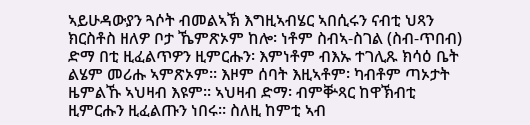ኣይሁዳውያን ጓሶት ብመልኣኽ እግዚኣብሄር ኣበሲሩን ናብቲ ህጻን ክርስቶስ ዘለዎ ቦታ ኼምጽኦም ከሎ፡ ነቶም ስብኣ-ስገል (ስብ-ጥበብ) ድማ በቲ ዚፈልጥዎን ዚምርሑን፡ እምነቶም ብእኡ ተገሊጹ ክሳዕ ቤት ልሄም መሪሑ ኣምጽኦም። እዞም ሰባት እዚኣቶም፡ ካብቶም ጣኦታት ዜምልኹ ኣህዛብ እዩም። ኣህዛብ ድማ፡ ብምቝጻር ከዋኽብቲ ዚምርሑን ዚፈልጡን ነበሩ። ስለዚ ከምቲ ኣብ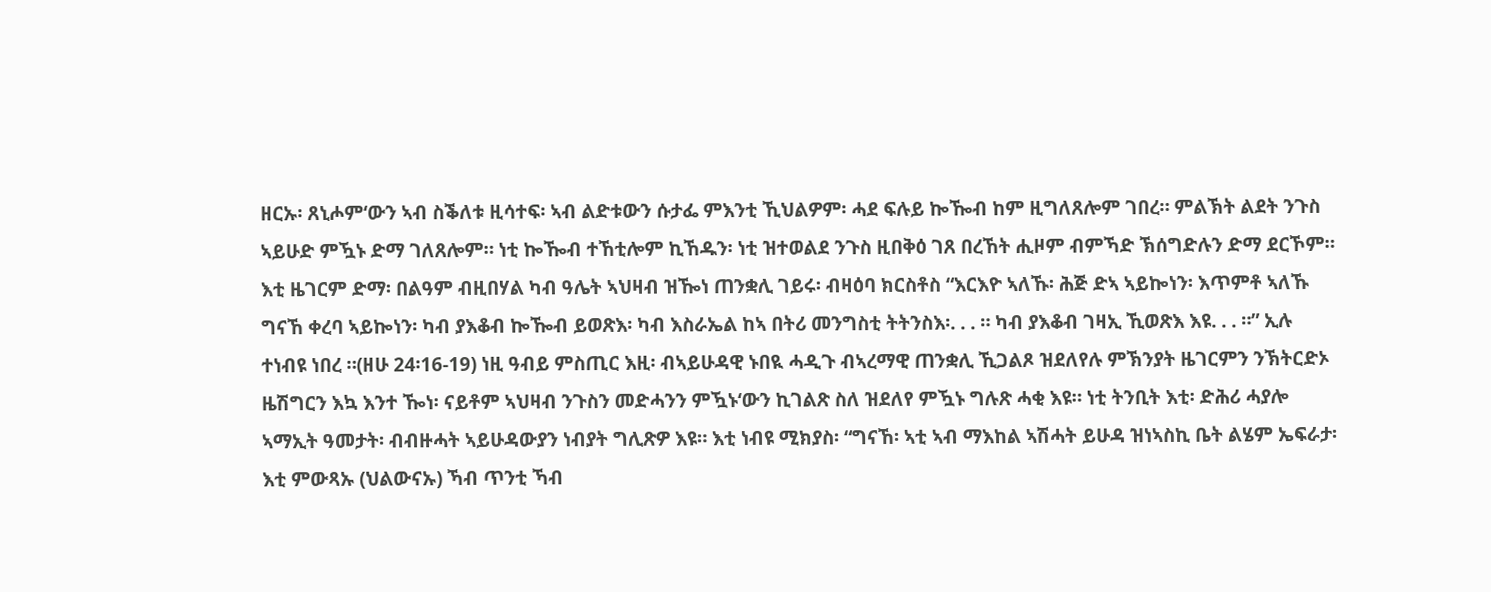ዘርኡ፡ ጸኒሖም‘ውን ኣብ ስቕለቱ ዚሳተፍ፡ ኣብ ልድቱውን ሱታፌ ምእንቲ ኺህልዎም፡ ሓደ ፍሉይ ኰዀብ ከም ዚግለጸሎም ገበረ። ምልኽት ልደት ንጉስ ኣይሁድ ምዃኑ ድማ ገለጸሎም። ነቲ ኰዀብ ተኸቲሎም ኪኸዱን፡ ነቲ ዝተወልደ ንጉስ ዚበቅዕ ገጸ በረኸት ሒዞም ብምኻድ ኽሰግድሉን ድማ ደርኾም። እቲ ዜገርም ድማ፡ በልዓም ብዚበሃል ካብ ዓሌት ኣህዛብ ዝዀነ ጠንቋሊ ገይሩ፡ ብዛዕባ ክርስቶስ “እርእዮ ኣለኹ፡ ሕጅ ድኣ ኣይኰነን፡ እጥምቶ ኣለኹ ግናኸ ቀረባ ኣይኰነን፡ ካብ ያእቆብ ኰዀብ ይወጽእ፡ ካብ እስራኤል ከኣ በትሪ መንግስቲ ትትንስእ፡. . . ። ካብ ያእቆብ ገዛኢ ኺወጽእ እዩ. . . ።” ኢሉ ተነብዩ ነበረ ።(ዘሁ 24፡16-19) ነዚ ዓብይ ምስጢር እዚ፡ ብኣይሁዳዊ ኑበዪ ሓዲጉ ብኣረማዊ ጠንቋሊ ኺጋልጾ ዝደለየሉ ምኽንያት ዜገርምን ንኽትርድኦ ዜሽግርን እኳ እንተ ዀነ፡ ናይቶም ኣህዛብ ንጉስን መድሓንን ምዃኑ‘ውን ኪገልጽ ስለ ዝደለየ ምዃኑ ግሉጽ ሓቂ እዩ። ነቲ ትንቢት እቲ፡ ድሕሪ ሓያሎ ኣማኢት ዓመታት፡ ብብዙሓት ኣይሁዳውያን ነብያት ግሊጽዎ እዩ። እቲ ነብዩ ሚክያስ፡ “ግናኸ፡ ኣቲ ኣብ ማእከል ኣሽሓት ይሁዳ ዝነኣስኪ ቤት ልሄም ኤፍራታ፡ እቲ ምውጻኡ (ህልውናኡ) ኻብ ጥንቲ ኻብ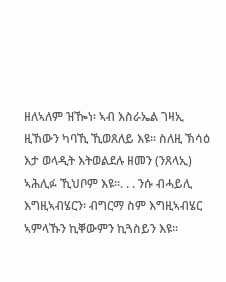ዘለኣለም ዝዀነ፡ ኣብ እስራኤል ገዛኢ ዚኸውን ካባኺ ኺወጸለይ እዩ። ስለዚ ኽሳዕ እታ ወላዲት እትወልደሉ ዘመን (ንጸላኢ) ኣሕሊፉ ኺህቦም እዩ።. . . ንሱ ብሓይሊ እግዚኣብሄርን፡ ብግርማ ስም እግዚኣብሄር ኣምላኹን ኪቐውምን ኪጓስይን እዩ።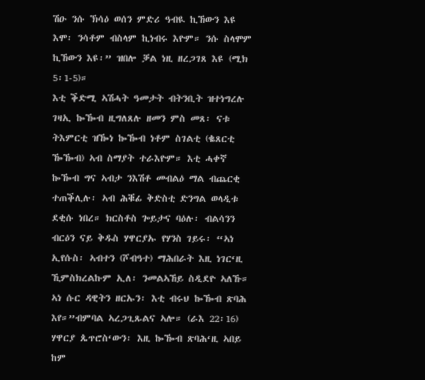ሽዑ ንሱ ኽሳዕ ወሰን ምድሪ ዓብዪ ኪኸውን እዩ እሞ፡ ንሳቶም ብስላም ኪነብሩ እዮም። ንሱ ስላሞም ኪኸውን እዩ፡” ዝበሎ ቓል ነዚ ዘረጋገጸ እዩ (ሚክ 5፡1-5)።
እቲ ቕድሚ ኣሽሓት ዓመታት ብትንቢት ዝተነግረሉ ገዛኢ ኰዀብ ዚግለጸሉ ዘመን ምስ መጸ፡ ናቱ ትእምርቲ ዝዀነ ኰዀብ ነቶም ስገልቲ (ቈጸርቲ ዀዀብ) ኣብ ስማያት ተራእዮም። እቲ ሓቀኛ ኰዀብ ግና ኣብታ ንእሽቶ መብልዕ ማል ብጨርቂ ተጠቕሊሉ፡ ኣብ ሕቑፊ ቅድስቲ ድንግል ወላዲቱ ደቂሱ ነበረ። ክርስቶስ ጐይታና ባዕሉ፡ ብልሳንን ብርዕን ናይ ቅዱስ ሃዋርያኡ የሃንስ ገይሩ፡ “ኣነ ኢየሱስ፡ ኣብተን (ሾብዓተ) ማሕበራት እዚ ነገር‘ዚ ኺምስክረልኩም ኢለ፡ ንመልኣኸይ ስዲደዮ ኣለኹ። ኣነ ሱር ዳዊትን ዘርኡን፡ እቲ ብሩህ ኰዀብ ጽባሕ እየ።”ብምባል ኣረጋጊጹልና ኣሎ። (ራእ 22፡16) ሃዋርያ ጴጥሮስ‘ውን፡ እዚ ኰዀብ ጽባሕ‘ዚ ኣበይ ከም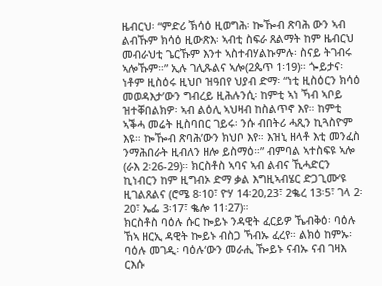ዜብርህ፡ “ምድሪ ኽሳዕ ዚወግሕ፡ ኰዀብ ጽባሕ ውን ኣብ ልብኹም ክሳዕ ዚውጽእ፡ ኣብቲ ስፍራ ጸልማት ከም ዜብርህ መብራህቲ ጌርኹም እንተ ኣስተብሃልኩምሉ፡ ስናይ ትገብሩ ኣሎኹም።” ኢሉ ገሊጹልና ኣሎ(2ጴጥ 1፡19)። ጐይታና፡ ነቶም ዚስዕሩ ዚህቦ ዝዓበየ ህያብ ድማ፡ “ነቲ ዚስዕርን ክሳዕ መወዳእታ’ውን ግብረይ ዚሕሉንሲ፡ ከምቲ ኣነ ኻብ ኣቦይ ዝተቐበልክዎ፡ ኣብ ልዕሊ ኣህዛብ ከስልጥኖ እየ። ከምቲ ኣቕሓ መሬት ዚስባበር ገይሩ፡ ንሱ ብበትሪ ሓጺን ኪጓስዮም እዩ። ኰዀብ ጽባሕ’ውን ክህቦ እየ። እዝኒ ዘላቶ እቲ መንፈስ ንማሕበራት ዚብለን ዘሎ ይስማዕ።” ብምባል ኣተስፍዩ ኣሎ (ራእ 2፡26-29)። ክርስቶስ ኣባና ኣብ ልብና ኺሓድርን ኪነብርን ከም ዚግብኦ ድማ ቃል እግዚኣብሄር ድጋጊሙ‘ዩ ዚገልጸልና (ሮሜ 8፡10፣ ዮሃ 14፡20,23፣ 2ቈረ 13፡5፣ ገላ 2፡20፣ ኤፌ 3፡17፣ ቈሎ 11፡27)።
ክርስቶስ ባዕሉ ሱር ኰይኑ ንዳዊት ፈርይዎ ኼብቅዕ፡ ባዕሉ ኸኣ ዘርኢ ዳዊት ኰይኑ ብስጋ ኻብኡ ፈረየ። ልክዕ ከምኡ፡ ባዕሉ መገዲ፡ ባዕሉ‘ውን መራሒ ዀይኑ ናብኡ ናብ ገዛእ ርእሱ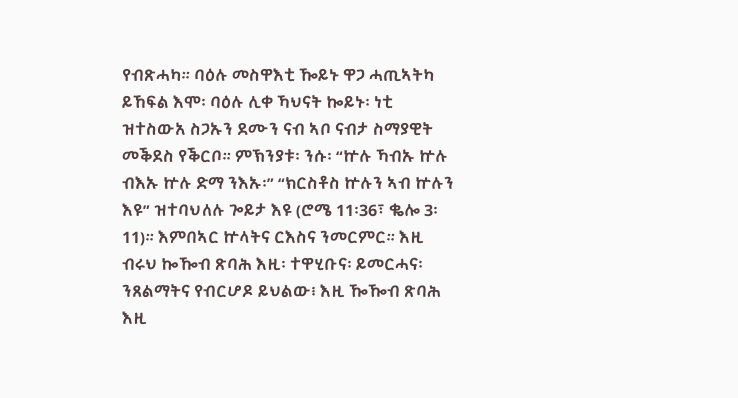የብጽሓካ። ባዕሉ መስዋእቲ ዀይኑ ዋጋ ሓጢኣትካ ይኸፍል እሞ፡ ባዕሉ ሊቀ ኻህናት ኰይኑ፡ ነቲ ዝተስውአ ስጋኡን ደሙን ናብ ኣቦ ናብታ ስማያዊት መቕደስ የቕርቦ። ምኽንያቱ፡ ንሱ፡ “ኵሉ ኻብኡ ኵሉ ብእኡ ኵሉ ድማ ንእኡ፡” “ክርስቶስ ኵሉን ኣብ ኵሉን እዩ” ዝተባህለሉ ጐይታ እዩ (ሮሜ 11፡36፣ ቈሎ 3፡11)። እምበኣር ኵላትና ርእስና ንመርምር። እዚ ብሩህ ኰዀብ ጽባሕ እዚ፡ ተዋሂቡና፡ ይመርሓና፡ ንጸልማትና የብርሆዶ ይህልው፧ እዚ ዀዀብ ጽባሕ እዚ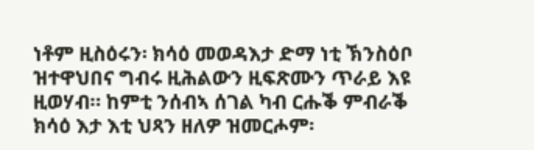ነቶም ዚስዕሩን፡ ክሳዕ መወዳእታ ድማ ነቲ ኽንስዕቦ ዝተዋህበና ግብሩ ዚሕልውን ዚፍጽሙን ጥራይ እዩ ዚወሃብ። ከምቲ ንሰብኣ ሰገል ካብ ርሑቕ ምብራቕ ክሳዕ እታ እቲ ህጻን ዘለዎ ዝመርሖም፡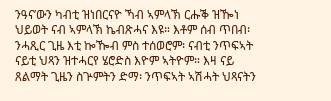ንዓና’ውን ካብቲ ዝነበርናዮ ኻብ ኣምላኽ ርሑቕ ዝዀነ ህይወት ናብ ኣምላኽ ኬብጽሓና እዩ። እቶም ሰብ ጥበብ፡ ንሓጺር ጊዜ እቲ ኰዀብ ምስ ተሰወሮም፡ ናብቲ ንጥፍኣት ናይቲ ህጻን ዝተሓርየ ሄሮድስ እዮም ኣትዮም። እዛ ናይ ጸልማት ጊዜን ስጕምትን ድማ፡ ንጥፍኣት ኣሽሓት ህጻናትን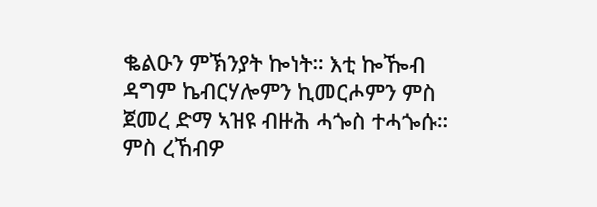ቈልዑን ምኽንያት ኰነት። እቲ ኰዀብ ዳግም ኬብርሃሎምን ኪመርሖምን ምስ ጀመረ ድማ ኣዝዩ ብዙሕ ሓጐስ ተሓጐሱ። ምስ ረኸብዎ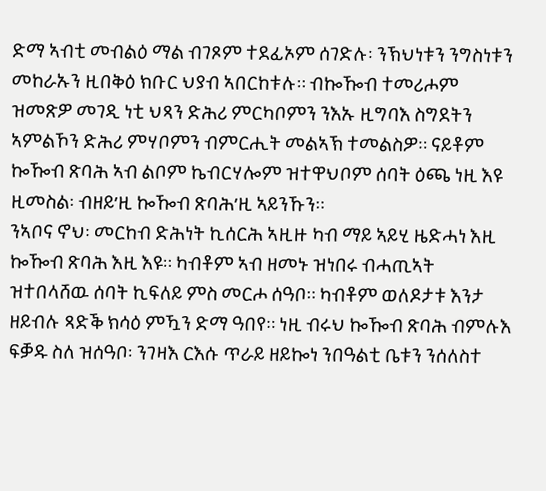ድማ ኣብቲ መብልዕ ማል ብገጾም ተደፊኦም ሰገድሉ፡ ንኽህነቱን ንግስነቱን መከራኡን ዚበቅዕ ክቡር ህያብ ኣበርከቱሉ። ብኰዀብ ተመሪሖም ዝመጽዎ መገዲ ነቲ ህጻን ድሕሪ ምርካቦምን ንእኡ ዚግባእ ስግደትን ኣምልኾን ድሕሪ ምሃቦምን ብምርሒት መልኣኽ ተመልስዎ። ናይቶም ኰዀብ ጽባሕ ኣብ ልቦም ኬብርሃሎም ዝተዋህቦም ሰባት ዕጫ ነዚ እዩ ዚመስል፡ ብዘይ’ዚ ኰዀብ ጽባሕ’ዚ ኣይንኹን።
ንኣቦና ኖህ፡ መርከብ ድሕነት ኪሰርሕ ኣዚዙ ካብ ማይ ኣይሂ ዜድሓነ እዚ ኰዀብ ጽባሕ እዚ እዩ። ካብቶም ኣብ ዘመኑ ዝነበሩ ብሓጢኣት ዝተበላሸዉ ሰባት ኪፍለይ ምስ መርሖ ሰዓቦ። ካብቶም ወለዶታቱ እንታ ዘይብሉ ጻድቕ ክሳዕ ምዃን ድማ ዓበየ። ነዚ ብሩህ ኰዀብ ጽባሕ ብምሉእ ፍቓዱ ስለ ዝሰዓቦ፡ ንገዛእ ርእሱ ጥራይ ዘይኰነ ንበዓልቲ ቤቱን ንሰለስተ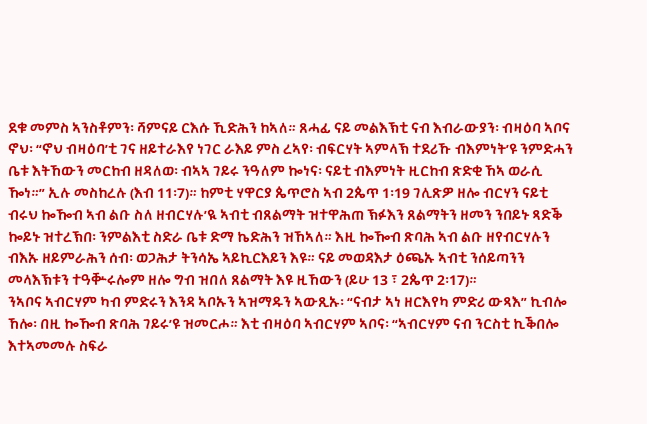ደቁ መምስ ኣንስቶምን፡ ሻምናይ ርእሱ ኺድሕን ከኣለ። ጸሓፊ ናይ መልእኽቲ ናብ እብራውያን፡ ብዛዕባ ኣቦና ኖህ፡ “ኖህ ብዛዕባ’ቲ ገና ዘይተራእየ ነገር ራእይ ምስ ረኣየ፡ ብፍርሃት ኣምላኽ ተደሪኹ ብእምነት’ዩ ንምድሓን ቤቱ እትኸውን መርከብ ዘዳለወ፡ ብኣኣ ገይሩ ንዓለም ኰነና፡ ናይቲ ብእምነት ዚርከብ ጽድቂ ኸኣ ወራሲ ዀነ።” ኢሉ መስከረሉ (እብ 11፡7)። ከምቲ ሃዋርያ ጴጥሮስ ኣብ 2ጴጥ 1፡19 ገሊጽዎ ዘሎ ብርሃን ናይቲ ብሩህ ኰዀብ ኣብ ልቡ ስለ ዘብርሃሉ’ዪ ኣብቲ ብጸልማት ዝተዋሕጠ ኽፉእን ጸልማትን ዘመን ንበይኑ ጻድቕ ኰይኑ ዝተረኽበ፡ ንምልእቲ ስድራ ቤቱ ድማ ኬድሕን ዝኸኣለ። እዚ ኰዀብ ጽባሕ ኣብ ልቡ ዘየብርሃሉን ብእኡ ዘይምራሕን ሰብ፡ ወጋሕታ ትንሳኤ ኣይኪርእይን እዩ። ናይ መወዳእታ ዕጫኡ ኣብቲ ንሰይጣንን መላእኽቱን ተዓቝሩሎም ዘሎ ግብ ዝበለ ጸልማት እዩ ዚኸውን (ይሁ 13 ፣ 2ጴጥ 2፡17)።
ንኣቦና ኣብርሃም ካብ ምድሩን እንዳ ኣቦኡን ኣዝማዱን ኣውጺኡ፡ “ናብታ ኣነ ዘርእየካ ምድሪ ውጻእ” ኪብሎ ኸሎ፡ በዚ ኰዀብ ጽባሕ ገይሩ’ዩ ዝመርሖ። እቲ ብዛዕባ ኣብርሃም ኣቦና፡ “ኣብርሃም ናብ ንርስቲ ኪቕበሎ እተኣመመሉ ስፍራ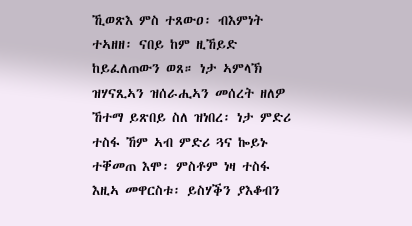ኺወጽእ ምስ ተጸውዐ፡ ብእምነት ተኣዘዘ፡ ናበይ ከም ዚኸይድ ከይፈለጠውን ወጸ። ነታ ኣምላኽ ዝሃናጺኣን ዝሰራሒኣን መሰረት ዘለዎ ኸተማ ይጽበይ ስለ ዝነበረ፡ ነታ ምድሪ ተስፋ ኸም ኣብ ምድሪ ጓና ኰይኑ ተቐመጠ እሞ፡ ምስቶም ነዛ ተስፋ እዚኣ መዋርስቱ፡ ይስሃቕን ያእቆብን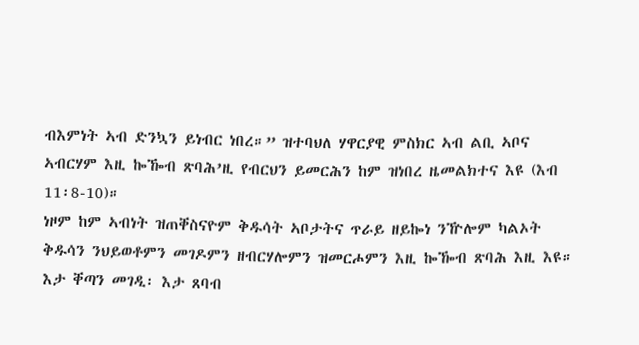ብእምነት ኣብ ድንኳን ይነብር ነበረ።” ዝተባህለ ሃዋርያዊ ምስክር ኣብ ልቢ ኣቦና ኣብርሃም እዚ ኰዀብ ጽባሕ’ዚ የብርህን ይመርሕን ከም ዝነበረ ዜመልክተና እዩ (እብ 11፡8-10)።
ነዞም ከም ኣብነት ዝጠቐስናዮም ቅዱሳት ኣቦታትና ጥራይ ዘይኰነ ንዅሎም ካልኦት ቅዱሳን ንህይወቶምን መገዶምን ዘብርሃሎምን ዝመርሖምን እዚ ኰዀብ ጽባሕ እዚ እዩ። እታ ቐጣን መገዲ፡ እታ ጸባብ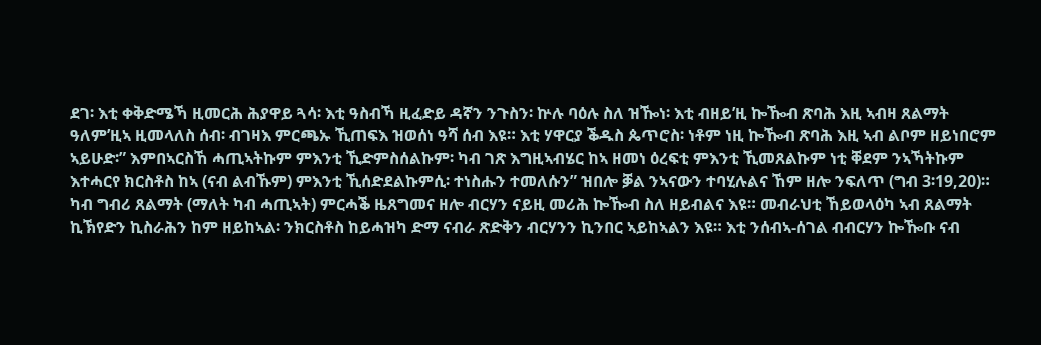ደገ፡ እቲ ቀቅድሜኻ ዚመርሕ ሕያዋይ ጓሳ፡ እቲ ዓስብኻ ዚፈድይ ዳኛን ንጉስን፡ ኵሉ ባዕሉ ስለ ዝዀነ፡ እቲ ብዘይ’ዚ ኰዀብ ጽባሕ እዚ ኣብዛ ጸልማት ዓለም’ዚኣ ዚመላለስ ሰብ፡ ብገዛእ ምርጫኡ ኺጠፍእ ዝወሰነ ዓሻ ሰብ እዩ። እቲ ሃዋርያ ቕዱስ ጴጥሮስ፡ ነቶም ነዚ ኰዀብ ጽባሕ እዚ ኣብ ልቦም ዘይነበሮም ኣይሁድ፡” እምበኣርስኸ ሓጢኣትኩም ምእንቲ ኺድምስሰልኩም፡ ካብ ገጽ እግዚኣብሄር ከኣ ዘመነ ዕረፍቲ ምእንቲ ኺመጸልኩም ነቲ ቐደም ንኣኻትኩም እተሓርየ ክርስቶስ ከኣ (ናብ ልብኹም) ምእንቲ ኺሰድደልኩምሲ፡ ተነስሑን ተመለሱን” ዝበሎ ቓል ንኣናውን ተባሂሉልና ኸም ዘሎ ንፍለጥ (ግብ 3፡19,20)። ካብ ግብሪ ጸልማት (ማለት ካብ ሓጢኣት) ምርሓቕ ዜጸግመና ዘሎ ብርሃን ናይዚ መሪሕ ኰዀብ ስለ ዘይብልና እዩ። መብራህቲ ኸይወላዕካ ኣብ ጸልማት ኪኽየድን ኪስራሕን ከም ዘይከኣል፡ ንክርስቶስ ከይሓዝካ ድማ ናብራ ጽድቅን ብርሃንን ኪንበር ኣይከኣልን እዩ። እቲ ንሰብኣ-ሰገል ብብርሃን ኰዀቡ ናብ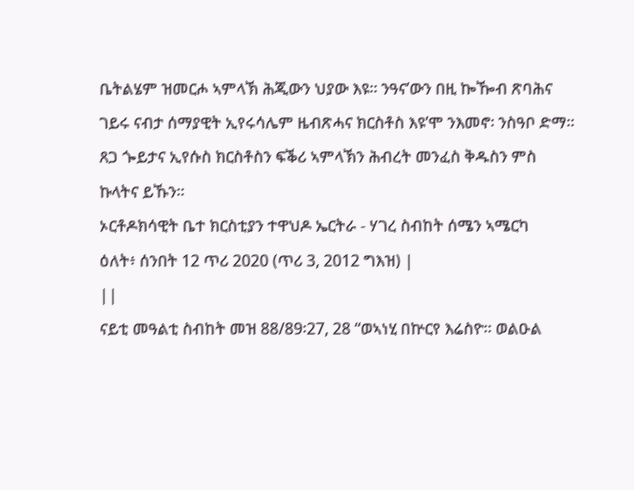ቤትልሄም ዝመርሖ ኣምላኽ ሕጂውን ህያው እዩ። ንዓና’ውን በዚ ኰዀብ ጽባሕና ገይሩ ናብታ ሰማያዊት ኢየሩሳሌም ዜብጽሓና ክርስቶስ እዩ’ሞ ንእመኖ፡ ንስዓቦ ድማ።
ጸጋ ጐይታና ኢየሱስ ክርስቶስን ፍቕሪ ኣምላኽን ሕብረት መንፈስ ቅዱስን ምስ ኩላትና ይኹን።
ኦርቶዶክሳዊት ቤተ ክርስቲያን ተዋህዶ ኤርትራ - ሃገረ ስብከት ሰሜን ኣሜርካ
ዕለት፥ ሰንበት 12 ጥሪ 2020 (ጥሪ 3, 2012 ግእዝ) |
||
ናይቲ መዓልቲ ስብከት መዝ 88/89፡27, 28 “ወኣነሂ በኵርየ እሬስዮ። ወልዑል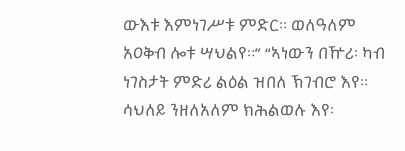ውእቱ እምነገሥቱ ምድር። ወለዓለም አዐቅብ ሎቱ ሣህልየ።” “ኣነውን በዅሪ፡ ካብ ነገስታት ምድሪ ልዕል ዝበለ ኽገብሮ እየ። ሳህለይ ንዘለአለም ክሕልወሉ እየ፡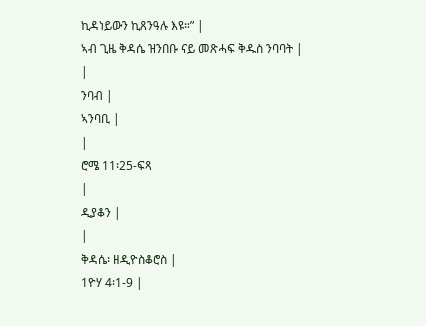ኪዳነይውን ኪጸንዓሉ እዩ።” |
ኣብ ጊዜ ቅዳሴ ዝንበቡ ናይ መጽሓፍ ቅዱስ ንባባት |
|
ንባብ |
ኣንባቢ |
|
ሮሜ 11፡25-ፍጻ
|
ዲያቆን |
|
ቅዳሴ፡ ዘዲዮስቆሮስ |
1ዮሃ 4፡1-9 |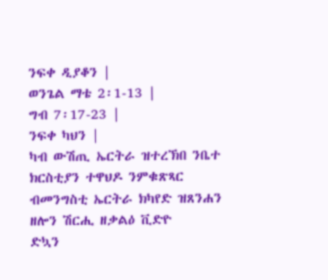ንፍቀ ዲያቆን |
ወንጌል ማቴ 2፡1-13 |
ግብ 7፡17-23 |
ንፍቀ ካህን |
ካብ ውሽጢ ኤርትራ ዝተረኽበ ንቤተ ክርስቲያን ተዋህዶ ንምቁጽጻር ብመንግስቲ ኤርትራ ክካየድ ዝጸንሐን ዘሎን ሽርሒ ዘቃልዕ ቪድዮ
ድኳን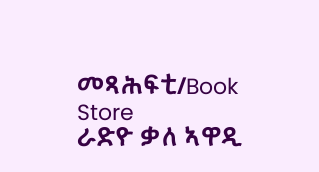መጻሕፍቲ/Book Store
ራድዮ ቃለ ኣዋዲ